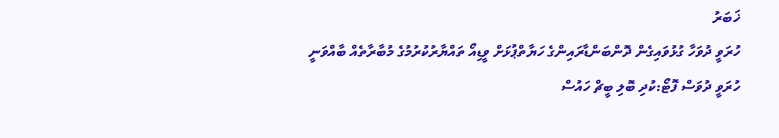ޚަބަރު
ހުރަވީ ދުވަހާ ގުޅުވައިގެން ދޮންބަންޑާރައިންގެ ހަޔާތްޕުޅަށް ވީޑިއޯ ތައްޔާރުކުރުމުގެ މުބާރާތެއް ބާއްވަނީ
ހުރަވީ ދުވަސް ފޮޓޯ:ކުދި ބޮލި ބީޗް ހައުސް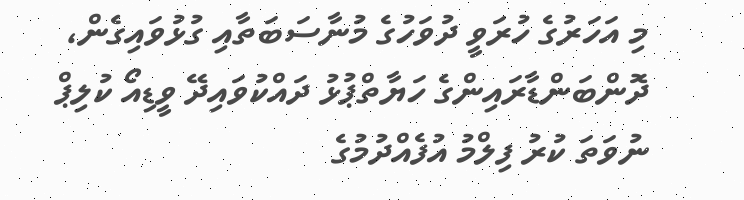މި އަހަރުގެ ހުރަވީ ދުވަހުގެ މުނާސަބަތާއި ގުޅުވައިގެން، ދޮންބަންޑާރައިންގެ ހަޔާތްޕުޅު ދައްކުވައިދޭ ވީޑިއޯ ކުލިޕް ނުވަތަ ކުރު ފިލްމު އުފެއްދުމުގެ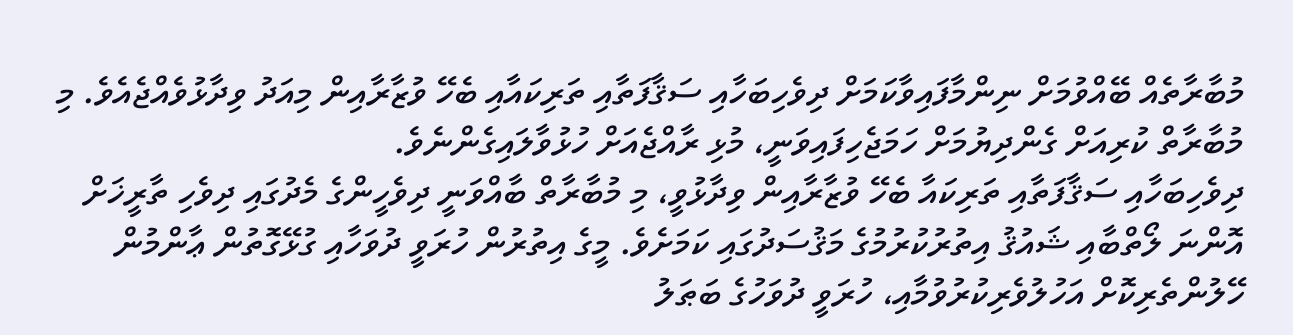މުބާރާތެއް ބޭއްވުމަށް ނިންމާފައިވާކަމަށް ދިވެހިބަހާއި ސަޤާފަތާއި ތަރިކައާއި ބެހޭ ވުޒާރާއިން މިއަދު ވިދާޅުވެއްޖެއެވެ. މި މުބާރާތް ކުރިއަށް ގެންދިޔުމަށް ހަމަޖެހިފައިވަނީ، މުޅި ރާއްޖެއަށް ހުޅުވާލައިގެންނެވެ.
ދިވެހިބަހާއި ސަޤާފަތާއި ތަރިކައާ ބެހޭ ވުޒާރާއިން ވިދާޅުވީ، މި މުބާރާތް ބާއްވަނީ ދިވެހީންގެ މެދުގައި ދިވެހި ތާރީޚަށް އޮންނަ ލޯތްބާއި ޝައުޤު އިތުރުކުރުމުގެ މަޤުސަދުގައި ކަމަށެވެ. މީގެ އިތުރުން ހުރަވީ ދުވަހާއި ގުޅޭގޮތުން ޢާންމުން ހޭލުންތެރިކޮށް އަހުލުވެރިކުރުވުމާއި، ހުރަވީ ދުވަހުގެ ބަޠަލު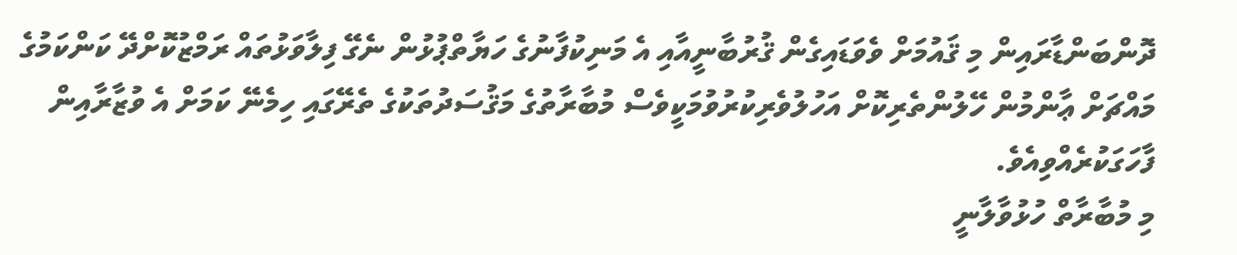ދޮންބަންޑާރައިން މި ޤައުމަށް ވެވަޑައިގެން ޤުރުބާނީއާއި އެ މަނިކުފާނުގެ ހަޔާތްޕުޅުން ނެގޭ ފިލާވަޅުތައް ރަމްޒުކޮށްދޭ ކަންކަމުގެ މައްޗަށް ޢާންމުން ހޭލުންތެރިކޮށް އަހުލުވެރިކުރުވުމަކީވެސް މުބާރާތުގެ މަޤުސަދުތަކުގެ ތެރޭގައި ހިމެނޭ ކަމަށް އެ ވުޒާރާއިން ފާހަގަކުރެއްވިއެވެ.
މި މުބާރާތް ހުޅުވާލާނީ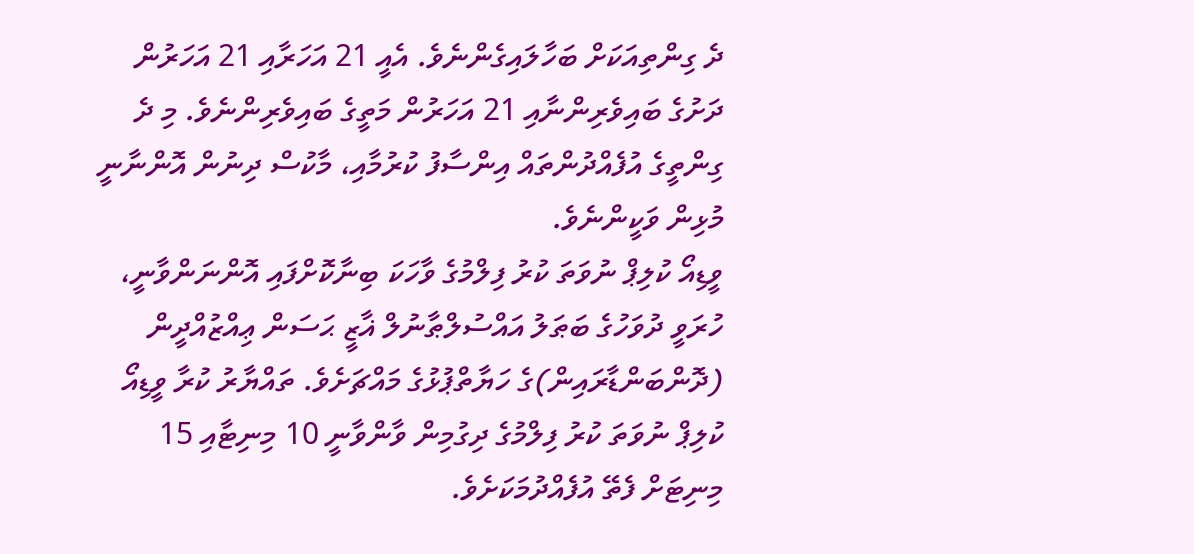ދެ ގިންތިއަކަށް ބަހާލައިގެންނެވެ. އެއީ 21 އަހަރާއި 21 އަހަރުން ދަށުގެ ބައިވެރިންނާއި 21 އަހަރުން މަތީގެ ބައިވެރިންނެވެ. މި ދެ ގިންތީގެ އުފެއްދުންތައް އިންސާފު ކުރުމާއި، މާކުސް ދިނުން އޮންނާނީ މުޅިން ވަކީންނެވެ.
ވީޑިއޯ ކުލިޕް ނުވަތަ ކުރު ފިލްމުގެ ވާހަކަ ބިނާކޮށްފައި އޮންނަންވާނީ، ހުރަވީ ދުވަހުގެ ބަޠަލު އައްސުލްޠާނުލް ޣާޒީ ޙަސަން ޢިއްޒުއްދީން (ދޮންބަންޑާރައިން)ގެ ހަޔާތްޕުޅުގެ މައްޗަށެވެ. ތައްޔާރު ކުރާ ވީޑިއޯ ކުލިޕް ނުވަތަ ކުރު ފިލްމުގެ ދިގުމިން ވާންވާނީ 10 މިނިޓާއި 15 މިނިޓަށް ފެތޭ އުފެއްދުމަކަށެވެ.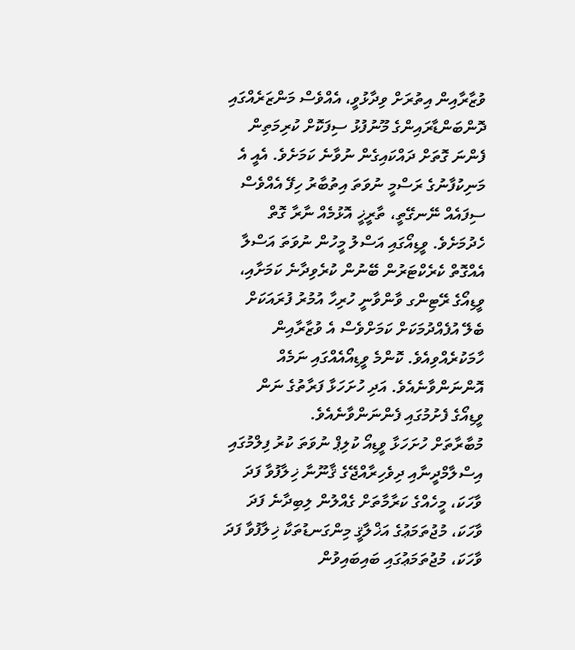ވުޒާރާއިން އިތުރަށް ވިދާޅުވީ، އެއްވެސް މަންޒަރެއްގައި ދޮންބަންޑާރައިންގެ މޫނުފުޅު ސިފަކޮށް ކުރިމަތިން ފެންނަ ގޮތަށް ދައްކައިގެން ނުވާނެ ކަމަށެވެ. އެއީ އެ މަނިކުފާނުގެ ރަސްމީ ނުވަތަ އިތުބާރު ހިފޭ އެއްވެސް ސިފައެއް ނޭނގޭތީ، ތާރީޚީ އޮޅުމެއް ނާރާ ގޮތް ހެދުމަށެވެ. ވީޑިއޯގައި އަސްލު މީހުން ނުވަތަ އަސްލާ އެއްގޮތް ކެރެކްޓަރުން ބޭނުން ކުރެވިދާނެ ކަމަށާއި، ވީޑިއޯގެ ރޭޓިންގ ވާންވާނީ ހުރިހާ އުމުރު ފުރައަކަށް ބެލޭ އުފެއްދުމަކަށް ކަމަށްވެސް އެ ވުޒާރާއިން ހާމަކުރެއްވިއެވެ. ކޮންމެ ވީޑިއޯއެއްގައި ނަމެއް އޮންނަންވާނެއެވެ. އަދި ހުށަހަޅާ ފަރާތުގެ ނަން ވީޑިއޯގެ ފެށުމުގައި ފެންނަންވާނެއެވެ.
މުބާރާތަށް ހުށަހަޅާ ވީޑިއޯ ކުލިޕް ނުވަތަ ކުރު ފިލްމުގައި އިސްލާމްދީނާއި ދިވެހިރާއްޖޭގެ ޤާނޫނާ ޚިލާފުވާ ފަދަ ވާހަކަ، މީހެއްގެ ކަރާމާތަށް ގެއްލުން ލިބިދާނެ ފަދަ ވާހަކަ، މުޖުތަމަޢުގެ އަޚްލާޤީ މިންގަނޑުތަކާ ޚިލާފުވާ ފަދަ ވާހަކަ، މުޖުތަމަޢުގައި ބައިބައިވުން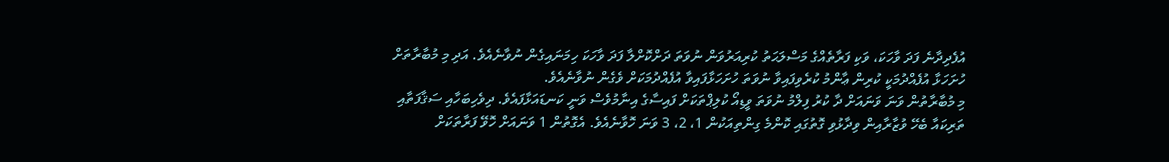އުފެދިދާނެ ފަދަ ވާހަކަ، ވަކި ފަރާތެއްގެ މަސްލަޙަތު ކުރިއަރުވަން ނުވަތަ ދަށްކޮށްލާ ފަދަ ވާހަކަ ހިމަނައިގެން ނުވާނެއެވެ. އަދި މި މުބާރާތަށް ހުށަހަޅާ އުފެއްދުމަކީ ކުރިން ޢާންމު ކުރެވިފައިވާ ނުވަތަ ހުށަހަޅާފައިވާ އުފެއްދުމަކަށް ވެގެން ނުވާނެއެވެ.
މި މުބާރާތުން ވަނަ ވަނައަށް ދާ ކުރު ފިލްމު ނުވަތަ ވީޑިއޯ ކުލިޕްތަކަށް ފައިސާގެ އިނާމުވެސް ވަނީ ކަނޑައަޅާފައެވެ. ދިވެހިބަހާއި ސަޤާފަތާއި ތަރިކައާ ބެހޭ ވުޒާރާއިން ވިދާޅުވި ގޮތުގައި ކޮންމެ ގިންތިއަކުން 1، 2، 3 ވަނަ ހޮވާނެއެވެ. އެގޮތުން 1 ވަނައަށް ހޮވޭ ފަރާތަކަށް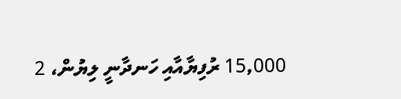15,000 ރުފިޔާއާއި ހަނދާނީ ލިޔުން، 2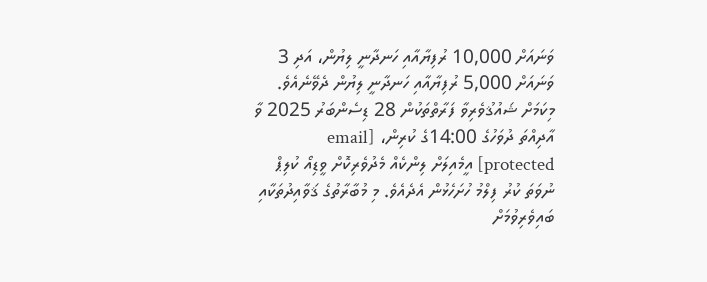ވަނައަށް 10,000 ރުފިޔާއާއި ހަނދާނީ ލިޔުން، އަދި 3 ވަނައަށް 5,000 ރުފިޔާއާއި ހަނދާނީ ލިޔުން ދެވޭނެއެވެ.
މިކަމަށް ޝައުޤުވެރިވާ ފަރާތްތަކުން 28 ޑިސެންބަރު 2025 ވާ އާދިއްތަ ދުވަހުގެ 14:00ގެ ކުރިން، [email protected] އީމެއިލަށް ލިންކެއް މެދުވެރިކޮށް ވީޑިއޯ ކުލިޕް ނުވަތަ ކުރު ފިލްމު ހުށަހެޅުން އެދެއެވެ. މި މުބާރާތުގެ ޤަވާއިދުތަކާއި ބައިވެރިވުމަށް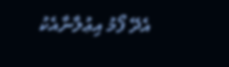އެދޭ ފޯމު އިޢުލާނާއެކު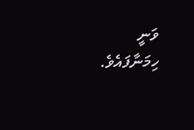ވަނީ ހިމަނާފައެވެ.